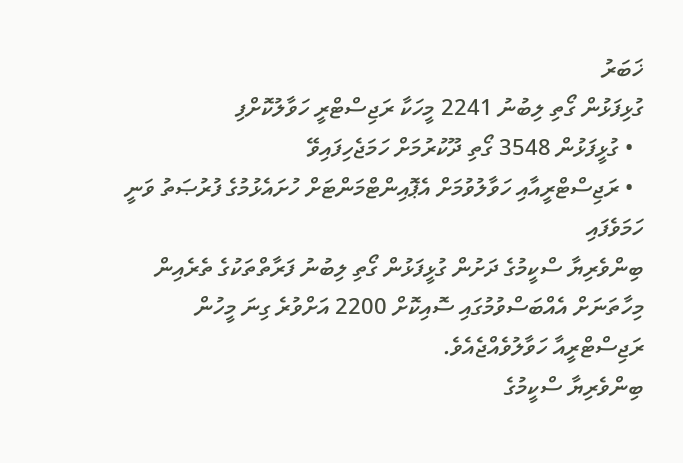ޚަބަރު
ގުޅިފަޅުން ގޯތި ލިބުނު 2241 މީހަކާ ރަޖިސްޓްރީ ހަވާލުކޮށްފި
  • ގުޅީފަޅުން 3548 ގޯތި ދޫކުރުމަށް ހަމަޖެހިފައިވޭ
  • ރަޖިސްޓްރީއާއި ހަވާލުވުމަށް އެޕޮއިންޓްމަންޓަށް ހުށައެޅުމުގެ ފުރުޞަތު ވަނީ ހަމަވެފައި
ބިންވެރިޔާ ސްކީމުގެ ދަށުން ގުޅީފަޅުން ގޯތި ލިބުނު ފަރާތްތަކުގެ ތެރެއިން މިހާތަނަށް އެއްބަސްވުމުގައި ސޮއިކޮށް 2200 އަށްވުރެ ގިނަ މީހުން ރަޖިސްޓްރީއާ ހަވާލުވެއްޖެއެވެ.
ބިންވެރިޔާ ސްކީމުގެ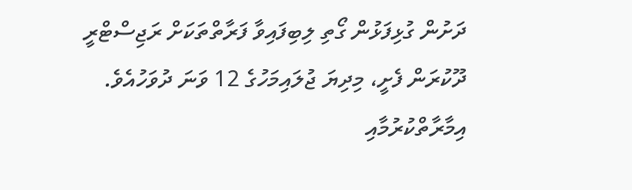ދަށުން ގުޅިފަޅުން ގޯތި ލިބިފައިވާ ފަރާތްތަކަށް ރަޖިސްޓްރީ ދޫކުރަން ފެށީ، މިދިޔަ ޖުލައިމަހުގެ 12 ވަނަ ދުވަހުއެވެ.
އިމާރާތްކުރުމާއި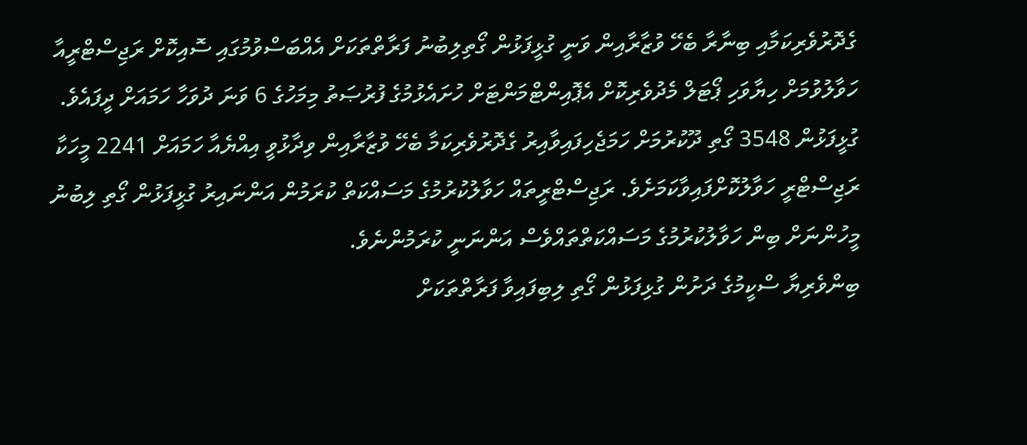ގެދޮރުވެރިކަމާއި ބިނާރާ ބެހޭ ވުޒާރާއިން ވަނީ ގުޅީފަޅުން ގޯތިލިބުނު ފަރާތްތަކަށް އެއްބަސްވުމުގައި ސޮއިކޮށް ރަޖިސްޓްރީއާ ހަވާލުވުމަށް ހިޔާވަހި ޕޯޓަލް މެދުވެރިކޮށް އެޕޮއިންޓްމަންޓަށް ހުށައެޅުމުގެ ފުރުޞަތު މިމަހުގެ 6 ވަނަ ދުވަހާ ހަމައަށް ދީފައެވެ.
ގުޅީފަޅުން 3548 ގޯތި ދޫކުރުމަށް ހަމަޖެހިފައިވާއިރު ގެދޮރުވެރިކަމާ ބެހޭ ވުޒާރާއިން ވިދާޅުވީ އިއްޔެއާ ހަމައަށް 2241 މީހަކާ ރަޖިސްޓްރީ ހަވާލުކޮށްފައިވާކަމަށެވެ. ރަޖިސްޓްރީތައް ހަވާލުކުރުމުގެ މަސައްކަތް ކުރަމުން އަންނައިރު ގުޅީފަޅުން ގޯތި ލިބުނު މީހުންނަށް ބިން ހަވާލުކުރުމުގެ މަސައްކަތްތައްވެސް އަންނަނީ ކުރަމުންނެވެ.
ބިންވެރިޔާ ސްކީމުގެ ދަށުން ގުޅިފަޅުން ގޯތި ލިބިފައިވާ ފަރާތްތަކަށް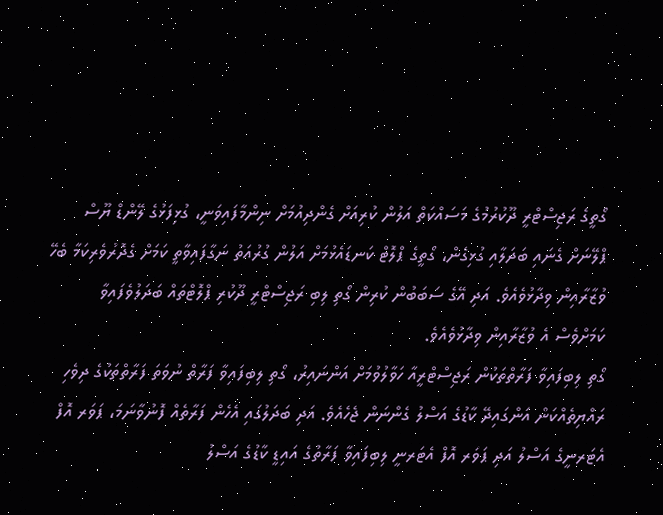ގޯތީގެ ރަޖިސްޓްރީ ދޫކުރުމުގެ މަސައްކަތް އަލުން ކުރިއަށް ގެންދިއުމަށް ނިންމާފައިވަނީ، ގުޅިފަޅުގެ ލޭންޑް ޔޫސް ޕްލޭނަށް ގެނައި ބަދަލާއި ގުޅިގެން، ގޯތީގެ ޕްލޮޓް ކަނޑައެޅުމަށް އަލުން ގުރުއަތު ނަގާފައިވާތީ ކަމަށް ގެދޮރުވެރިކަމާ ބެހޭ ވުޒާރާއިން ވިދާޅުވެއެވެ. އަދި އޭގެ ސަބަބުން ކުރިން ގޯތި ލިބި ރަޖިސްޓްރީ ދޫކުރި ޕްލޮޓްތައް ބަދަލުވެފައިވާ ކަމަށްވެސް އެ ވުޒާރާއިން ވިދާޅުވެއެވެ.
ގޯތި ލިބިފައިވާ ފަރާތްތަކުން ރަޖިސްޓްރީއާ ހަވާލުވުމަށް އަންނައިރު، ގޯތި ލިބިފައިވާ ފަރާތް ނުވަތަ ފަރާތްތަކުގެ ދިވެހި ރައްޔިތެއްކަން އަންގައިދޭ ކާޑުގެ އަސްލު ގެންނަން ޖެހެއެވެ. އަދި ބަދަލުގައި އެހެން ފަރާތެއް ފޮނުވާނަމަ، ޕަވަރ އޮފް އެޓަރނީގެ އަސްލު އަދި ޕަވަރ އޮފް އެޓަރނީ ލިބިފައިވާ ފަރާތުގެ އައިޑީ ކާޑުގެ އަސްލު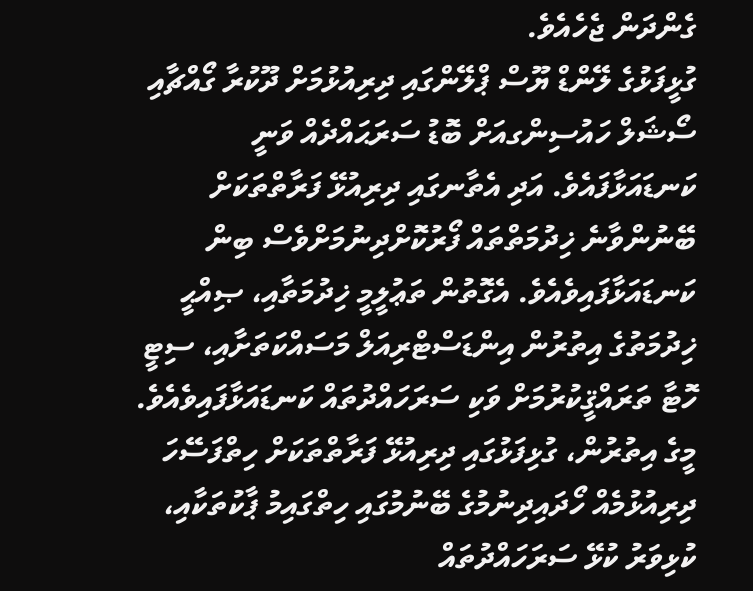ގެންދަން ޖެހެއެވެ.
ގުޅީފަޅުގެ ލޭންޑް ޔޫސް ޕްލޭންގައި ދިރިއުޅުމަށް ދޫކުރާ ގޯއްޗާއި ސޯޝަލް ހައުސިންގއަށް ބޮޑު ސަރަޙައްދެއް ވަނީ ކަނޑައަޅާފައެވެ. އަދި އެތާނގައި ދިރިއުޅޭ ފަރާތްތަކަށް ބޭނުންވާނެ ޚިދުމަތްތައް ފޯރުކޮށްދިނުމަށްވެސް ބިން ކަނޑައަޅާފައިވެއެވެ. އެގޮތުން ތަޢުލީމީ ޚިދުމަތާއި، ޞިއްޙީ ޚިދުމަތުގެ އިތުރުން އިންޑަސްޓްރިއަލް މަސައްކަތަށާއި، ސިޓީ ހޮޓާ ތަރައްޤީކުރުމަށް ވަކި ސަރަހައްދުތައް ކަނޑައަޅާފައިވެއެވެ. މީގެ އިތުރުން، ގުޅިފަޅުގައި ދިރިއުޅޭ ފަރާތްތަކަށް ހިތްފަސޭހަ ދިރިއުޅުމެއް ހޯދައިދިނުމުގެ ބޭނުމުގައި ހިތްގައިމު ޕާކުތަކާއި، ކުޅިވަރު ކުޅޭ ސަރަހައްދުތައް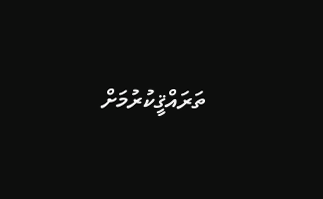ތަރައްޤީކުރުމަށް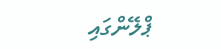ޕްލޭންގައި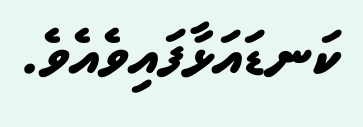ކަނޑައަޅާފައިވެއެވެ.